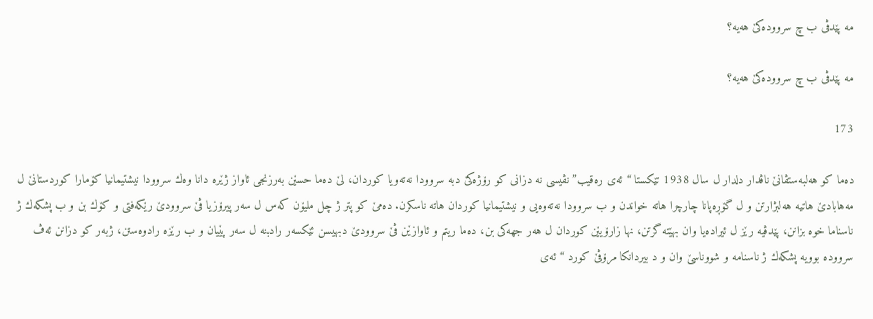مه‌ پێدڤی ب چ سرووده‌كێ هه‌یه‌؟

مه‌ پێدڤی ب چ سرووده‌كێ هه‌یه‌؟

173

ده‌ما كو هه‌لبه‌ستڤانێ ناڤدار دلدار ل سال 1938 تێكستا “ئه‌ی ره‌قیب” نڤیسی نه‌ دزانی كو رۆژه‌كێ دبه‌ سروودا نه‌ته‌ویا كوردان، لێ ده‌ما حسێن به‌رزنجی ئاواز ژێره‌ دانا وه‌ك سروودا نیشتیمانیا كۆمارا كوردستانێ ل مه‌هابادێ هاتیه‌ هه‌لبژارتن و ل گۆڕه‌پانا چارچرا هاته‌ خواندن و ب سروودا نه‌ته‌وه‌یی و نیشتیمانیا كوردان هاته‌ ناسكرن. ده‌مێ كو پتر ژ چل ملیۆن كه‌س ل سه‌ر پیرۆزیا ڤێ سروودێ رێكه‌فتی و كۆك بن و ب پشكه‌ك ژ ناسناما خوه‌ بزانن، پێدڤیه‌ رێز ل ئیراده‌یا وان بهێته‌ گرتن، نها زارۆیێن كوردان ل هه‌ر جهه‌كی بن، ده‌ما ریتم و ئاوازێن ڤێ سروودێ دبهیسن ئێكسه‌ر رادبنه‌ ل سه‌ر پێیان و ب رێزه‌ رادوه‌ستن، ژبه‌ر كو دزانن ئه‌ڤ سرووده‌ بوویه‌ پشكه‌ك ژ ناسنامه‌ و شووناسێ وان و د بیردانكا مرۆڤێ كورد “ئه‌ی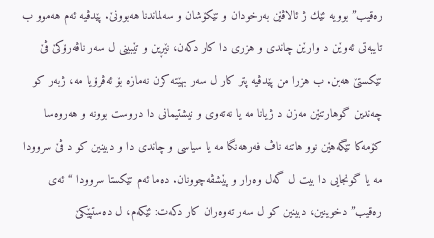ره‌قیب” بوویه‌ ئێك ژ ئالاڤێن به‌رخودان و تێكۆشان و سه‌لماندنا هه‌بوونێ. پێدڤیه‌ ئه‌م هه‌موو ب تایبه‌تی ئه‌وێن د وارێن چاندی و هزری دا كار دكه‌ن، نێڕین و تێبینی ل سه‌ر ناڤه‌رۆكێ ڤێ تێكستێ هه‌بن. ب هزرا من پێدڤیه‌ پتر كار ل سه‌ر بهێته‌ كرن نه‌مازه‌ بۆ ئه‌ڤرۆیا مه‌، ژبه‌ر كو چه‌ندین گوهارتنێن مه‌زن د ژیانا مه‌ یا نه‌ته‌وی و نیشتیمانی دا دروست بوونه‌ و هه‌روه‌سا كۆمه‌كا تێگه‌هێن نوو هاتنه‌ ناڤ فه‌رهه‌نگا مه‌ یا سیاسی و چاندی دا و دبینین كو د ڤێ سروودا مه‌ یا گونجایی دا بیت ل گه‌ل وه‌رار و پێشڤه‌چوونان. ده‌ما ئه‌م تێكستا سروودا “ئه‌ی ره‌قیب” دخوینین، دبینین كو ل سه‌ر ته‌وه‌ران كار دكه‌ت: ئێكه‌م، ل ده‌ستپێكێ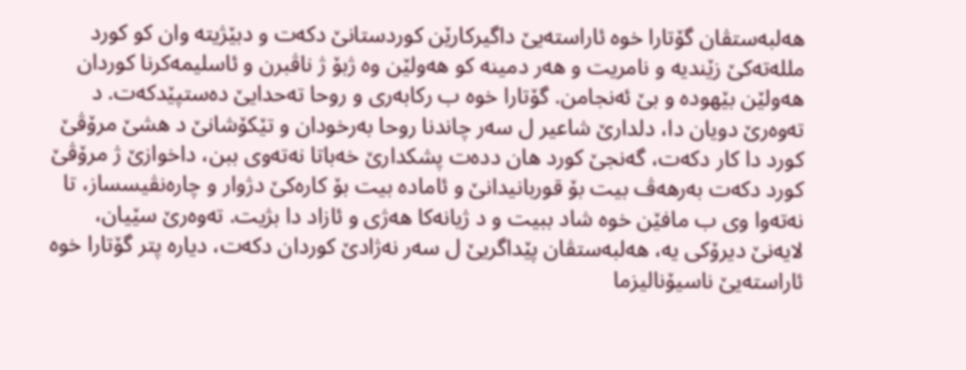هه‌لبه‌ستڤان گۆتارا خوه‌ ئاراسته‌یێ داگیركارێن كوردستانێ دكه‌ت و دبێژیته‌ وان كو كورد ملله‌ته‌كێ زێندیه‌ و نامریت و هه‌ر دمینه‌ كو هه‌ولێن وه‌ ژبۆ ژ ناڤبرن و ئاسلیمه‌كرنا كوردان هه‌ولێن بێهوده‌ و بێ ئه‌نجامن. گۆتارا خوه‌ ب ركابه‌ری و روحا ته‌حدایێ ده‌ستپێدكه‌ت. د ته‌وه‌رێ دویان دا، دلدارێ شاعیر ل سه‌ر چاندنا روحا به‌رخودان و تێكۆشانێ د هشێ مرۆڤێ كورد دا كار دكه‌ت، گه‌نجێ كورد هان دده‌ت پشكدارێ خه‌باتا نه‌ته‌وی ببن، داخوازێ ژ مرۆڤێ كورد دكه‌ت به‌رهه‌ڤ بیت بۆ قوربانیدانێ و ئاماده‌ بیت بۆ كاره‌كێ دژوار و چاره‌نڤیسساز، تا نه‌ته‌وا وی ب مافێن خوه‌ شاد ببیت و د ژیانه‌كا هه‌ژی و ئازاد دا بژیت. ته‌وه‌رێ سێیان، لایه‌نێ دیرۆكی یه‌، هه‌لبه‌ستڤان پێداگریێ ل سه‌ر نه‌ژادێ كوردان دكه‌ت، دیاره‌ پتر گۆتارا خوه‌ ئاراسته‌یێ ناسیۆنالیزما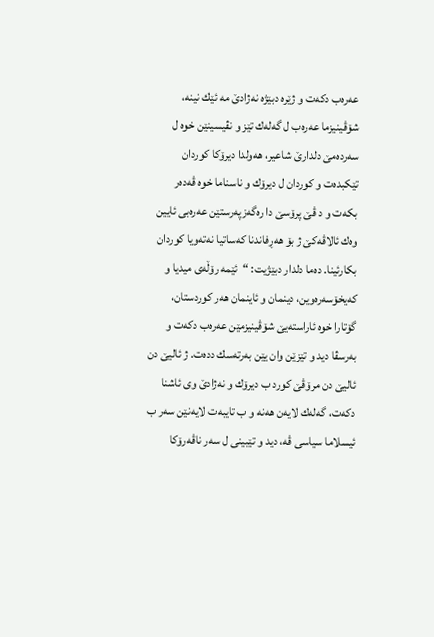عه‌ره‌ب دكه‌ت و ژێره‌ دبێژه‌ نه‌ژادێ مه‌ ئێك نینه‌، شۆڤینیزما عه‌ره‌ب ل گه‌له‌ك تێز و نڤیسینێن خوه‌ ل سه‌رده‌مێ دلدارێ شاعیر، هه‌ولدا دیرۆكا كوردان تێكبده‌ت و كوردان ل دیرۆك و ناسناما خوه‌ ڤه‌ده‌ر بكه‌ت و د ڤێ پرۆسێ دا ره‌گه‌زپه‌رستێن عه‌ره‌بی ئایین وه‌ك ئالاڤه‌كێ ژ بۆ هه‌ڕفاندنا كه‌ساتیا نه‌ته‌ویا كوردان بكارئینا. ده‌ما دلدار دبێژیت: “ئێمه‌ رۆڵه‌ی میدیا و كه‌یخۆسه‌ره‌وین، دینمان و ئاینمان هه‌ر كوردستان، گۆتارا خوه‌ ئاراسته‌یێ شۆڤینیزمێن عه‌ره‌ب دكه‌ت و به‌رسڤا دید و تێزێن وان یێن به‌رته‌سك دده‌ت. ژ ئالیێ دن ئالیێ دن مرۆڤێ كورد ب دیرۆك و نه‌ژادێ وی ئاشنا دكه‌ت، گه‌له‌ك لایه‌ن هه‌نه‌ و ب تایبه‌ت لایه‌نێن سه‌ر ب ئیسلاما سیاسی ڤه‌، دید و تێبینی ل سه‌ر ناڤه‌رۆكا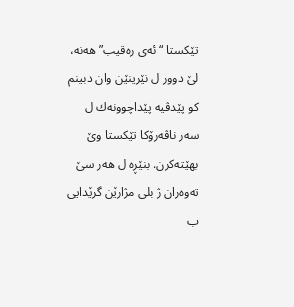تێكستا “ئه‌ی ره‌قیب” هه‌نه‌، لێ دوور ل نێرینێن وان دبینم كو پێدڤیه‌ پێداچوونه‌ك ل سه‌ر ناڤه‌رۆكا تێكستا وێ بهێته‌كرن. بنێڕه‌ ل هه‌ر سێ ته‌وه‌ران ژ بلی مژارێن گرێدایی ب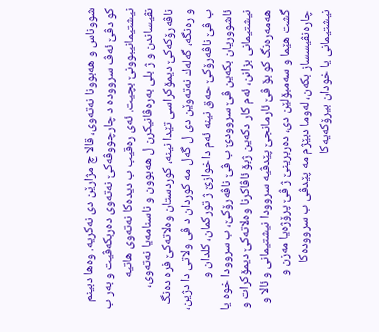شووناس و هه‌بوونا نه‌ته‌وی، قالا چ مژارێن دی نه‌كریه‌. وه‌ها دبینم كو دڤێ ئه‌ڤ سرووده‌ د چارچووڤه‌كێ نه‌ته‌وی ده‌ربكه‌ڤیت و به‌ر ب نیشتیمانیبوونێ بچیت. ئه‌ی ره‌قیب ب دیده‌كا نه‌ته‌وی هاتیه‌ نڤیساندن و ژ بلی به‌ره‌ڤانیكرن ل هه‌بوون و ناسنامه‌یا نه‌ته‌وی، ناڤه‌رۆكه‌كێ دیمۆكراسی تێدا نینه‌، كوردستان وه‌لاته‌كێ فره‌ ده‌نگ و ره‌نگه‌، گه‌له‌ك نه‌ته‌وێن دی ل گه‌ل مه‌ كوردان د ڤی ولاتی دا دژین، ب ڤێ ناڤه‌رۆكێ حه‌ق نینه‌ ئه‌م داخوازێ ژ توركمان، كلدان و ئاشووریان بكه‌ین ڤێ سروودێ ب ڤێ ناڤه‌رۆكێ، ب سروودا خوه‌ یا نیشتیمانی بزانن، ئه‌م كار دكه‌ین ژبۆ ئاڤاكرنا وه‌لاته‌كێ دیمۆكرات و هه‌مه‌ره‌نگ كو بۆ ڤێ ئارمانجێ پێدڤیه‌ سروودا نیشتیمانی و ئالا و گشت هێما و سه‌مبۆلێن دی، ده‌ربرینێ ژ ڤێ پرۆژه‌یا مه‌زن و چاره‌نڤیسساز بكه‌ن، له‌وما دبێژم مه‌ پێدڤی ب سرووده‌كا نیشتیمانی یا خودان بیرۆكه‌یه‌كا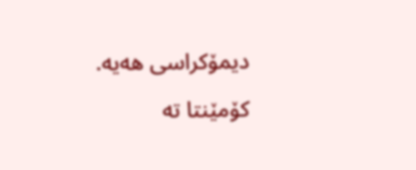دیمۆكراسی هه‌یه‌.

کۆمێنتا تە